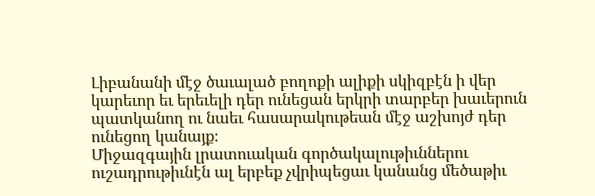Լիբանանի մէջ ծաւալած բողոքի ալիքի սկիզբէն ի վեր կարեւոր եւ երեւելի դեր ունեցան երկրի տարբեր խաւերուն պատկանող ու նաեւ հասարակութեան մէջ աշխոյժ դեր ունեցող կանայք։
Միջազգային լրատուական գործակալութիւններու ուշադրութիւնէն ալ երբեք չվրիպեցաւ կանանց մեծաթիւ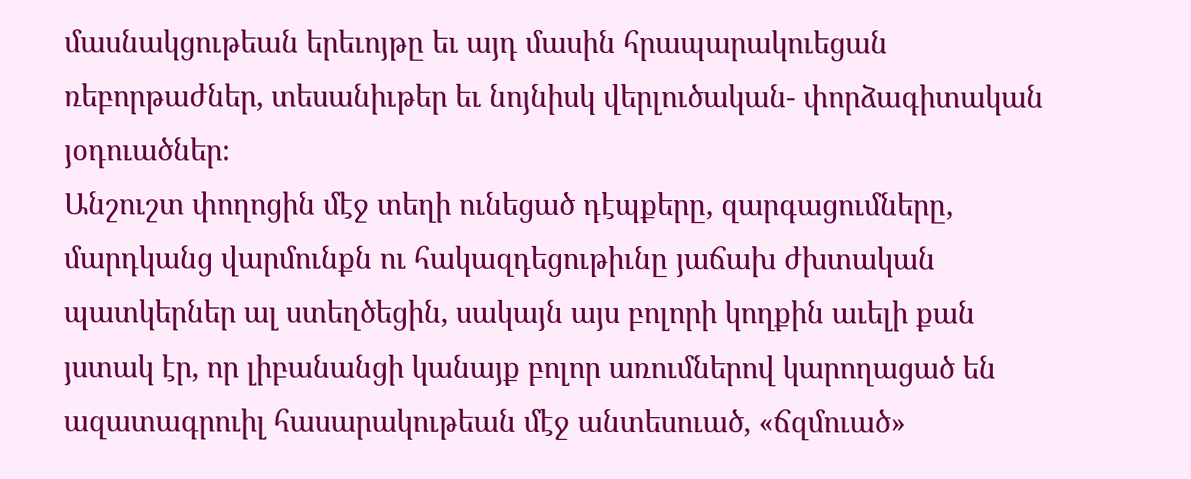մասնակցութեան երեւոյթը եւ այդ մասին հրապարակուեցան ռեբորթաժներ, տեսանիւթեր եւ նոյնիսկ վերլուծական- փորձագիտական յօդուածներ։
Անշուշտ փողոցին մէջ տեղի ունեցած դէպքերը, զարգացումները, մարդկանց վարմունքն ու հակազդեցութիւնը յաճախ ժխտական պատկերներ ալ ստեղծեցին, սակայն այս բոլորի կողքին աւելի քան յստակ էր, որ լիբանանցի կանայք բոլոր առումներով կարողացած են ազատագրուիլ հասարակութեան մէջ անտեսուած, «ճզմուած»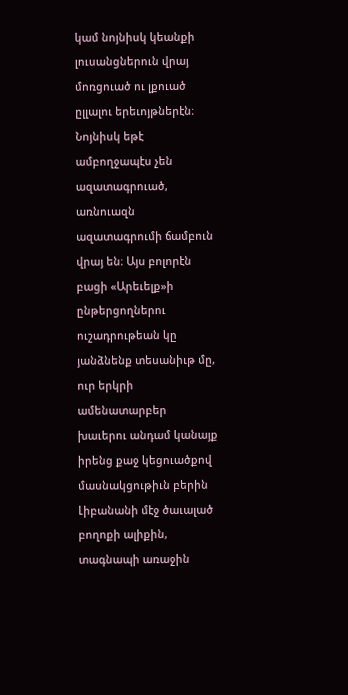կամ նոյնիսկ կեանքի լուսանցներուն վրայ մոռցուած ու լքուած ըլլալու երեւոյթներէն։
Նոյնիսկ եթէ ամբողջապէս չեն ազատագրուած, առնուազն ազատագրումի ճամբուն վրայ են։ Այս բոլորէն բացի «Արեւելք»ի ընթերցողներու ուշադրութեան կը յանձնենք տեսանիւթ մը, ուր երկրի ամենատարբեր խաւերու անդամ կանայք իրենց քաջ կեցուածքով մասնակցութիւն բերին Լիբանանի մէջ ծաւալած բողոքի ալիքին, տագնապի առաջին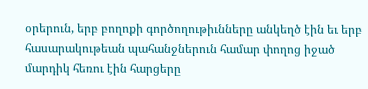օրերուն, երբ բողոքի գործողութիւնները անկեղծ էին եւ երբ հասարակութեան պահանջներուն համար փողոց իջած մարդիկ հեռու էին հարցերը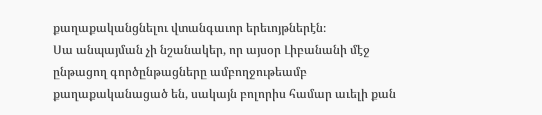քաղաքականցնելու վտանգաւոր երեւոյթներէն։
Սա անպայման չի նշանակեր, որ այսօր Լիբանանի մէջ ընթացող գործընթացները ամբողջութեամբ քաղաքականացած են, սակայն բոլորիս համար աւելի քան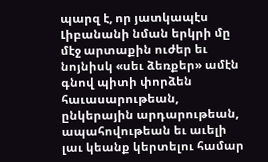պարզ է, որ յատկապէս Լիբանանի նման երկրի մը մէջ արտաքին ուժեր եւ նոյնիսկ «սեւ ձեռքեր» ամէն գնով պիտի փորձեն հաւասարութեան, ընկերային արդարութեան, ապահովութեան եւ աւելի լաւ կեանք կերտելու համար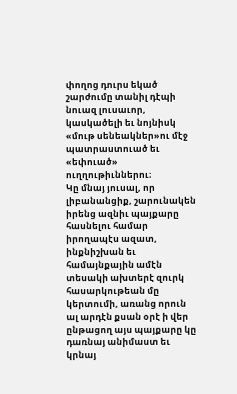փողոց դուրս եկած շարժումը տանիլ դէպի նուազ լուսաւոր, կասկածելի եւ նոյնիսկ «մութ սենեակներ»ու մէջ պատրաստուած եւ «եփուած» ուղղութիւններու։
Կը մնայ յուսալ, որ լիբանանցիք, շարունակեն իրենց ազնիւ պայքարը հասնելու համար իրողապէս ազատ, ինքնիշխան եւ համայնքային ամէն տեսակի ախտերէ զուրկ հասարկութեան մը կերտումի, առանց որուն ալ արդէն քսան օրէ ի վեր ընթացող այս պայքարը կը դառնայ անիմաստ եւ կրնայ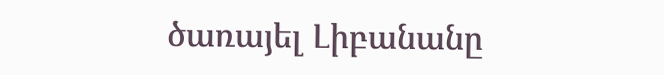ծառայել Լիբանանը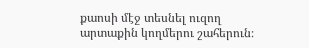քաոսի մէջ տեսնել ուզող արտաքին կողմերու շահերուն։